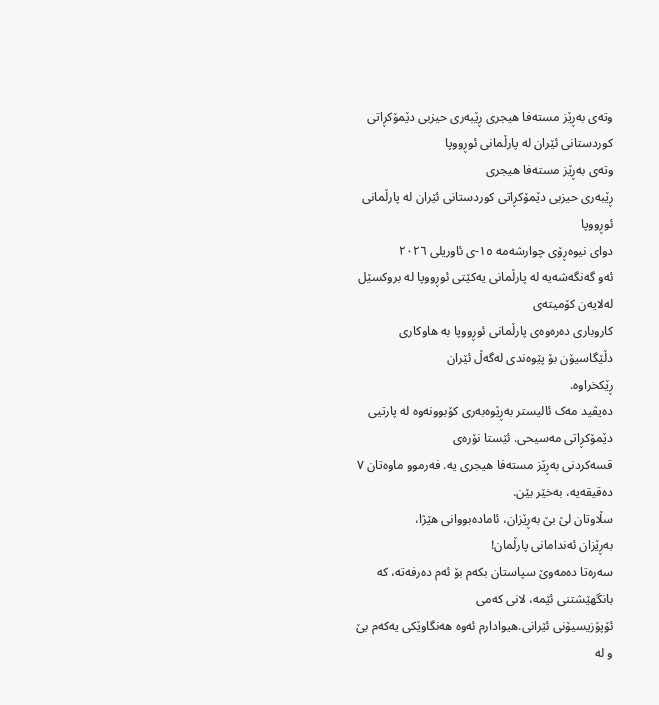وتەی بەڕێز مستەفا هیجری ڕێبەری حیزبی دێمۆکڕاتی کوردستانی ئێران لە پارڵمانی ئوڕووپا
وتەی بەڕێز مستەفا هیجری
ڕێبەری حیزبی دێمۆکڕاتی کوردستانی ئێران لە پارڵمانی ئوڕووپا
دوای نیوەڕۆی چوارشەمە ١٥-ی ئاوریلی ٢٠٢٦
ئەو گەنگەشەیە لە پارڵمانی یەکێتی ئوڕووپا لە بروکسێل لەلایەن کۆمیتەی
کاروباری دەرەوەی پارڵمانی ئوڕووپا بە هاوکاری دڵێگاسیۆن بۆ پێوەندی لەگەڵ ئێران
ڕێکخراوە.
دەیڤید مەک ئالیستر بەڕێوەبەری کۆبوونەوە لە پارتیی دێمۆکڕاتی مەسیحی. ئێستا نۆرەی
قسەکردنی بەڕێز مستەفا هیجری یە. فەرموو ماوەتان ٧ دەقیقەیە، بەخێر بێن.
سڵاوتان لێ بێ بەڕێزان، ئامادەبووانی هێژا،
بەڕێزان ئەندامانی پارڵمان!
سەرەتا دەمەوێ سپاستان بکەم بۆ ئەم دەرفەتە، کە بانگهێشتنی ئێمە، لانی کەمی
ئۆپۆزیسیۆنی ئێرانی.هیوادارم ئەوە هەنگاوێکی یەکەم بێ و لە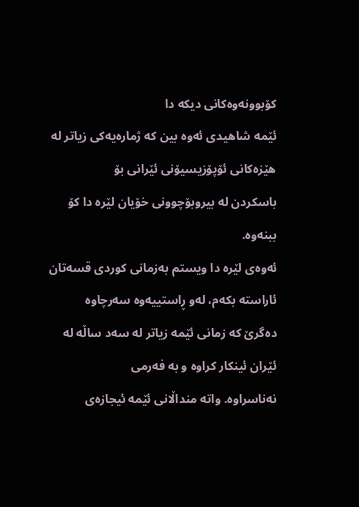کۆبوونەوەکانی دیکە دا
ئێمە شاهیدی ئەوە بین کە ژمارەیەکی زیاتر لە هێزەکانی ئۆپۆزیسیۆنی ئێرانی بۆ
باسکردن لە بیروبۆچوونی خۆیان لێرە دا کۆ ببنەوە.
ئەوەی لێرە دا ویستم بەزمانی کوردی قسەتان ئاراستە بکەم، لەو ڕاستییەوە سەرچاوە
دەگرێ کە زمانی ئێمە زیاتر لە سەد ساڵە لە ئێران ئینکار کراوە و بە فەرمی
نەناسراوە. واتە منداڵانی ئێمە ئیجازەی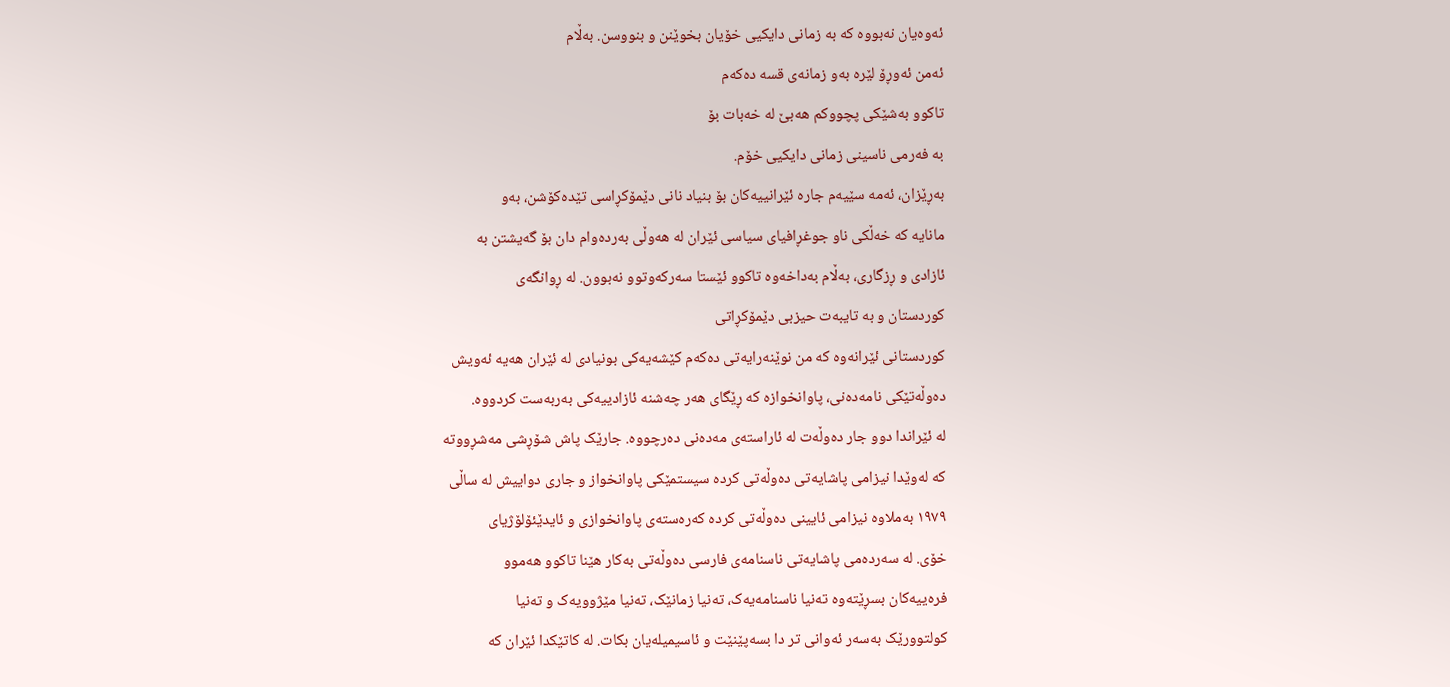ئەوەیان نەبووە کە بە زمانی دایکیی خۆیان بخوێنن و بنووسن. بەڵام
ئەمن ئەوڕۆ لێرە بەو زمانەی قسە دەکەم
تاکوو بەشێکی پچووکم هەبێ لە خەبات بۆ
بە فەرمی ناسینی زمانی دایکیی خۆم.
بەڕێزان، ئەمە سێیەم جارە ئێرانییەکان بۆ بنیاد نانی دێمۆکڕاسی تێدەکۆشن، بەو
مانایە کە خەڵکی ناو جوغڕافیای سیاسی ئێران لە هەوڵی بەردەوام دان بۆ گەیشتن بە
ئازادی و ڕزگاری، بەڵام بەداخەوە تاکوو ئێستا سەرکەوتوو نەبوون. لە ڕوانگەی
کوردستان و بە تایبەت حیزبی دێمۆکڕاتی
کوردستانی ئێرانەوە کە من نوێنەرایەتی دەکەم کێشەیەکی بونیادی لە ئێران هەیە ئەویش
دەوڵەتێکی نامەدەنی، پاوانخوازە کە ڕێگای هەر چەشنە ئازادییەکی بەربەست کردووە.
لە ئێراندا دوو جار دەوڵەت لە ئاراستەی مەدەنی دەرچووە. جارێک پاش شۆڕشی مەشڕووتە
کە لەوێدا نیزامی پاشایەتی دەوڵەتی کردە سیستمێکی پاوانخواز و جاری دواییش لە ساڵی
١٩٧٩ بەملاوە نیزامی ئایینی دەوڵەتی کردە کەرەستەی پاوانخوازی و ئایدێئۆلۆژیای
خۆی. لە سەردەمی پاشایەتی ناسنامەی فارسی دەوڵەتی بەکار هێنا تاکوو هەموو
فرەییەکان بسڕێتەوە تەنیا ناسنامەیەک، تەنیا زمانێک، تەنیا مێژوویەک و تەنیا
کولتوورێک بەسەر ئەوانی تر دا بسەپێنێت و ئاسیمیلەیان بکات. لە کاتێکدا ئێران کە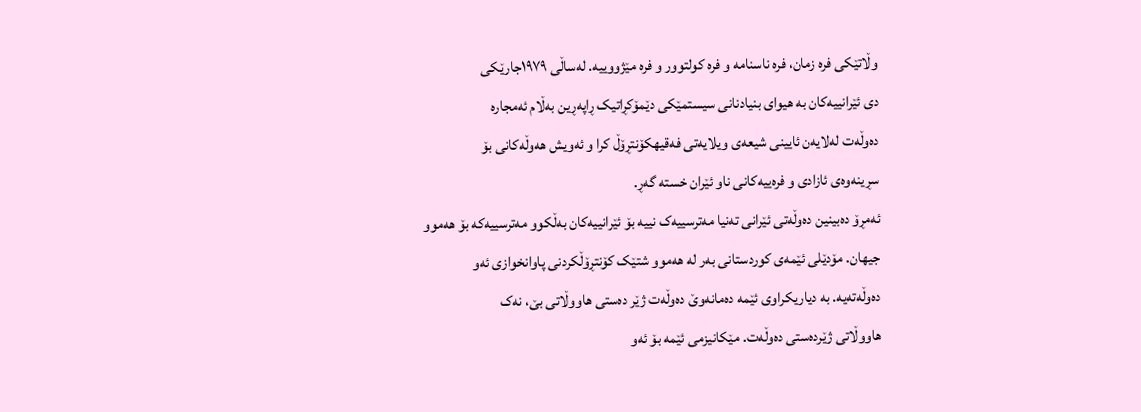وڵاتێکی فرە زمان، فرە ناسنامە و فرە کولتوور و فرە مێژووییە. لەساڵی ١٩٧٩جارێکی
دی ئێرانییەکان بە هیوای بنیادنانی سیستمێکی دێمۆکڕاتیک ڕاپەڕین بەڵام ئەمجارە
دەوڵەت لەلایەن ئایینی شیعەی ویلایەتی فەقیهکۆنتڕۆڵ کرا و ئەویش هەوڵەکانی بۆ
سڕینەوەی ئازادی و فرەییەکانی ناو ئێران خستە گەڕ.
ئەمڕۆ دەبینین دەوڵەتی ئێرانی تەنیا مەترسییەک نییە بۆ ئێرانییەکان بەڵکوو مەترسییەکە بۆ هەموو
جیهان. مۆدێلی ئێمەی کوردستانی بەر لە هەموو شتێک کۆنتڕۆڵکردنی پاوانخوازی ئەو
دەوڵەتەیە. بە دیاریکراوی ئێمە دەمانەوێ دەوڵەت ژێر دەستی هاووڵاتی بێ، نەک
هاووڵاتی ژێردەستی دەوڵەت. مێکانیزمی ئێمە بۆ ئەو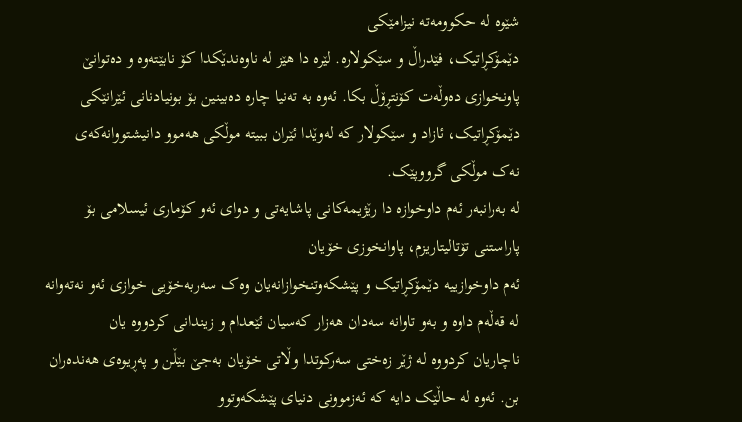شێوە لە حکوومەتە نیزامێکی
دێمۆکڕاتیک، فێدراڵ و سێکولارە. لێرە دا هێز لە ناوەندێکدا کۆ نابێتەوە و دەتوانێ
پاونخوازی دەوڵەت کۆنتڕۆڵ بکا. ئەوە بە تەنیا چارە دەبینین بۆ بونیادنانی ئێرانێکی
دێمۆکڕاتیک، ئازاد و سێکولار کە لەوێدا ئێران ببیتە موڵکی هەموو دانیشتووانەکەی
نەک موڵکی گرووپێک.
لە بەرانبەر ئەم داوخوازە دا رێژیمەکانی پاشایەتی و دوای ئەو کۆماری ئیسلامی بۆ
پاراستنی تۆتالیتاریزم، پاوانخوزی خۆیان
ئەم داوخوازییە دێمۆکڕاتیک و پێشکەوتنخوازانەیان وەک سەربەخۆیی خوازی ئەو نەتەوانە
لە قەڵەم داوە و بەو تاوانە سەدان هەزار کەسیان ئێعدام و زیندانی کردووە یان
ناچاریان کردووە لە ژێر زەختی سەرکوتدا وڵاتی خۆیان بەجێ بێڵن و پەڕیوەی هەندەران
بن. ئەوە لە حاڵێک دایە کە ئەزموونی دنیای پێشکەوتوو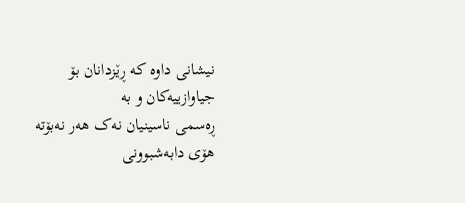نیشانی داوە کە ڕێزدانان بۆ جیاوازییەکان و بە
ڕەسمی ناسینیان نەک هەر نەبۆتە هۆی دابەشبوونی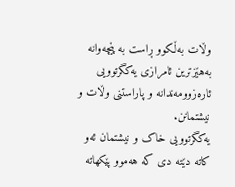وڵات بەڵکوو ڕاست بە پێچەوانە
بەهێزترین ئامرازی یەکگرتوویی ئارەزوومەندانە و پاراستنی وڵات و نیشتمانن.
یەکگرتوویی خاک و نیشتمان ئەو کاتە دێتە دی کە هەموو پێکهاتە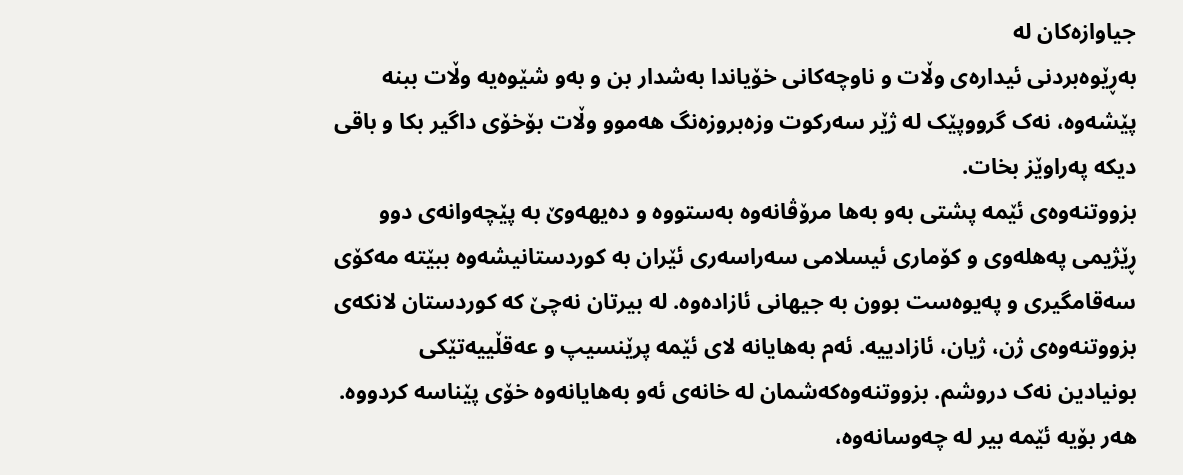جیاوازەکان لە
بەڕێوەبردنی ئیدارەی وڵات و ناوچەکانی خۆیاندا بەشدار بن و بەو شێوەیە وڵات ببنە
پێشەوە، نەک گرووپێک لە ژێر سەرکوت وزەبروزەنگ هەموو وڵات بۆخۆی داگیر بکا و باقی
دیکە پەراوێز بخات.
بزووتنەوەی ئێمە پشتی بەو بەها مرۆڤانەوە بەستووە و دەیهەوێ بە پێچەوانەی دوو
ڕێژیمی پەهلەوی و کۆماری ئیسلامی سەراسەری ئێران بە کوردستانیشەوە ببێتە مەکۆی
سەقامگیری و پەیوەست بوون بە جیهانی ئازادەوە. لە بیرتان نەچێ کە کوردستان لانکەی
بزووتنەوەی ژن، ژیان، ئازادییە. ئەم بەهایانە لای ئێمە پرێنسیپ و عەقڵییەتێکی
بونیادین نەک دروشم. بزووتنەوەکەشمان لە خانەی ئەو بەهایانەوە خۆی پێناسە کردووە.
هەر بۆیە ئێمە بیر لە چەوسانەوە،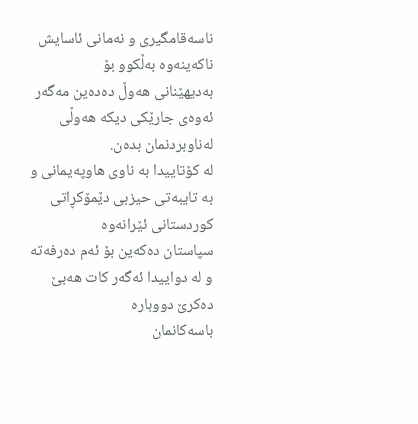ناسەقامگیری و نەمانی ئاسایش ناکەینەوە بەڵکوو بۆ
بەدیهێنانی هەوڵ دەدەین مەگەر ئەوەی جارێکی دیکە هەوڵی لەناوبردنمان بدەن.
لە کۆتاییدا بە ناوی هاوپەیمانی و بە تایبەتی حیزبی دێمۆکڕاتی کوردستانی ئێرانەوە
سپاستان دەکەین بۆ ئەم دەرفەتە و لە دواییدا ئەگەر کات هەبێ دەکرێ دووبارە
باسەکانمان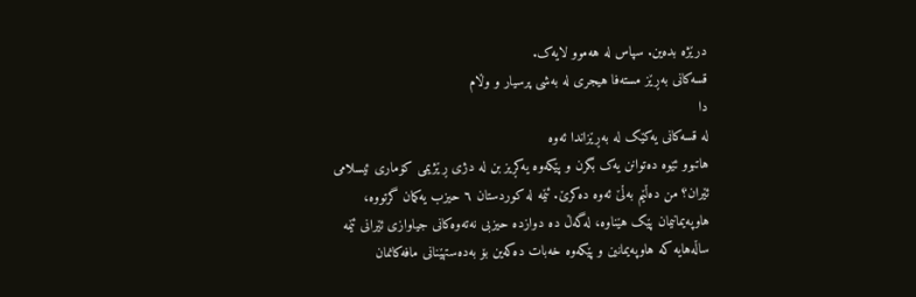درێژە بدەین. سپاس لە هەموو لایەک.
قسەکانی بەڕێز مستەفا هیجری لە بەشی پرسیار و وڵام
دا
لە قسەکانی یەکێک لە بەڕێزاندا ئەوە
هاتبوو ئێوە دەتوانن یەک بگرن و پێکەوە یەکڕیز بن لە دژی ڕێژیمی کۆماری ئیسلامی
ئێران؟ من دەڵێم بەڵێ ئەوە دەکرێ. ئێمە لە کوردستان ٦ حیزب یەکمان گرتووە،
هاوپەیمانیمان پێک هێناوە، لەگەڵ دە دوازدە حیزبی نەتەوەکانی جیاوازی ئێرانی ئێمە
ساڵەهایە کە هاوپەیمانین و پێکەوە خەبات دەکەین بۆ بەدەستهێنانی مافەکانمان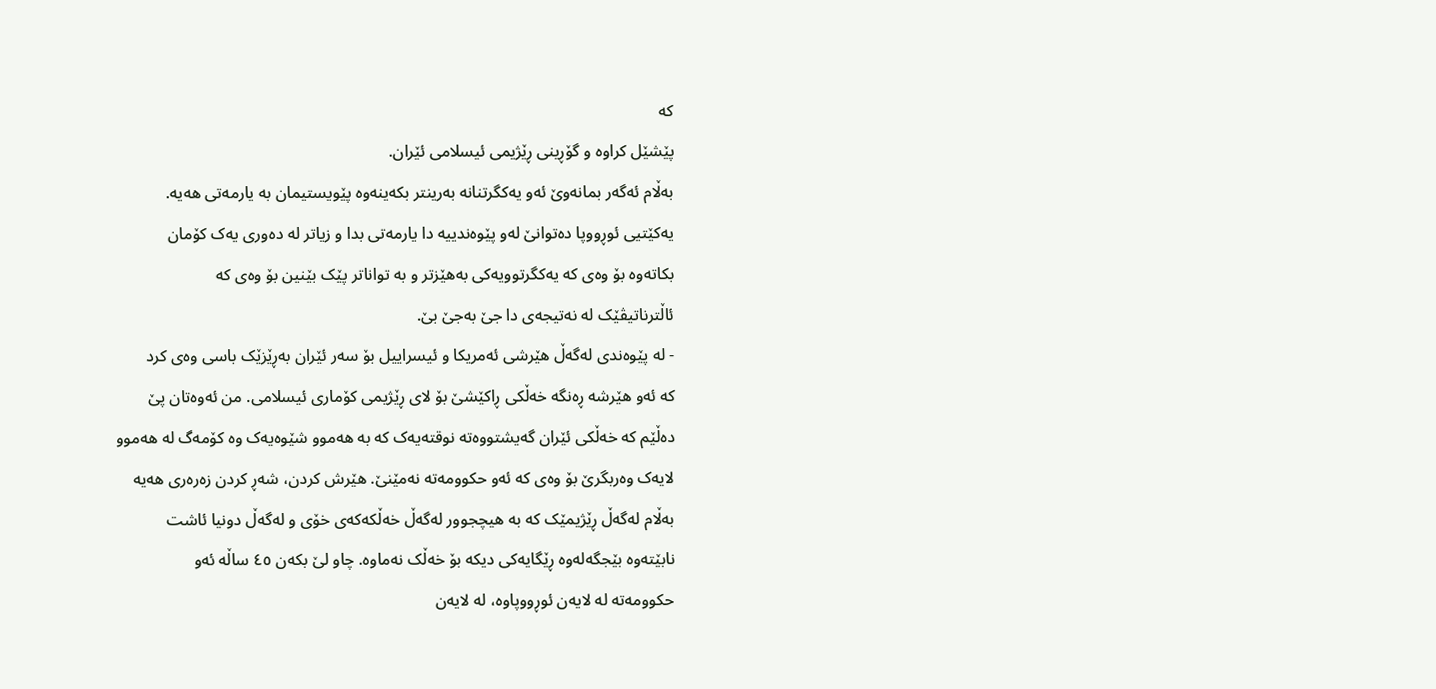کە
پێشێل کراوە و گۆڕینی ڕێژیمی ئیسلامی ئێران.
بەڵام ئەگەر بمانەوێ ئەو یەکگرتنانە بەرینتر بکەینەوە پێویستیمان بە یارمەتی هەیە.
یەکێتیی ئوڕووپا دەتوانێ لەو پێوەندییە دا یارمەتی بدا و زیاتر لە دەوری یەک کۆمان
بکاتەوە بۆ وەی کە یەکگرتوویەکی بەهێزتر و بە تواناتر پێک بێنین بۆ وەی کە
ئاڵترناتیڤێک لە نەتیجەی دا جێ بەجێ بێ.
- لە پێوەندی لەگەڵ هێرشی ئەمریکا و ئیسراییل بۆ سەر ئێران بەڕێزێک باسی وەی کرد
کە ئەو هێرشە ڕەنگە خەڵکی ڕاکێشێ بۆ لای ڕێژیمی کۆماری ئیسلامی. من ئەوەتان پێ
دەڵێم کە خەڵکی ئێران گەیشتووەتە نوقتەیەک کە بە هەموو شێوەیەک وە کۆمەگ لە هەموو
لایەک وەربگرێ بۆ وەی کە ئەو حکوومەتە نەمێنێ. هێرش کردن، شەڕ کردن زەرەری هەیە
بەڵام لەگەڵ ڕێژیمێک کە بە هیچجوور لەگەڵ خەڵکەکەی خۆی و لەگەڵ دونیا ئاشت
نابێتەوە بێجگەلەوە ڕێگایەکی دیکە بۆ خەڵک نەماوە. چاو لێ بکەن ٤٥ ساڵە ئەو
حکوومەتە لە لایەن ئوڕووپاوە، لە لایەن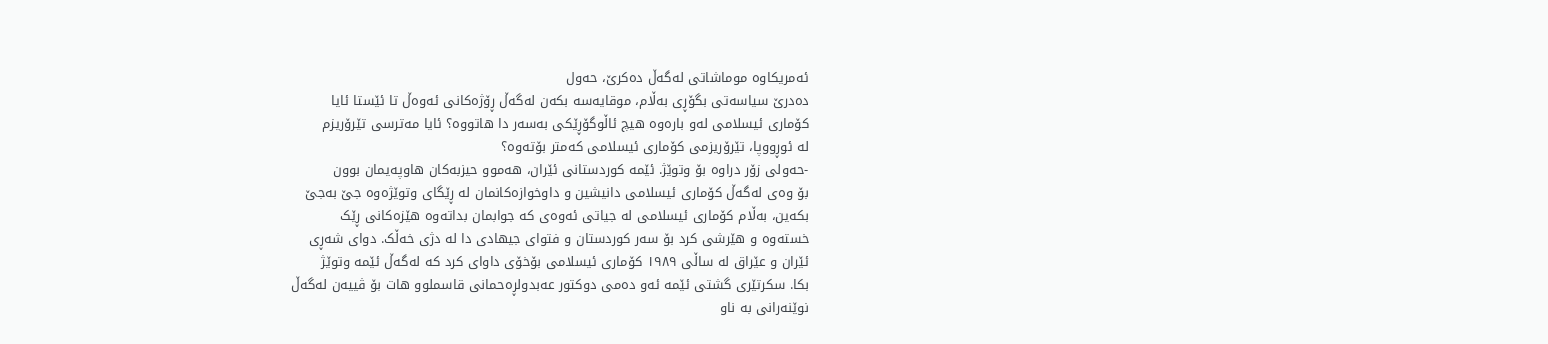ئەمریکاوە موماشاتی لەگەڵ دەکرێ، حەول
دەدرێ سیاسەتی بگۆڕی بەڵام، موقایەسە بکەن لەگەڵ ڕۆژەکانی ئەوەڵ تا ئێستا ئایا
کۆماری ئیسلامی لەو بارەوە هیچ ئاڵوگۆڕێکی بەسەر دا هاتووە؟ ئایا مەترسی تێرۆریزم
لە ئوڕووپا، تێرۆریزمی کۆماری ئیسلامی کەمتر بۆتەوە؟
-حەولی زۆر دراوە بۆ وتوێژ. ئێمە کوردستانی ئێران، هەموو حیزبەکان هاوپەیمان بوون
بۆ وەی لەگەڵ کۆماری ئیسلامی دانیشین و داوخوازەکانمان لە ڕێگای وتوێژەوە جێ بەجێ
بکەین، بەڵام کۆماری ئیسلامی لە جیاتی ئەوەی کە جوابمان بداتەوە هێزەکانی ڕێک
خستەوە و هێرشی کرد بۆ سەر کوردستان و فتوای جیهادی دا لە دژی خەڵک. دوای شەڕی
ئێران و عێراق لە ساڵی ١٩٨٩ کۆماری ئیسلامی بۆخۆی داوای کرد کە لەگەڵ ئێمە وتوێژ
بکا. سکرتێری گشتی ئێمە ئەو دەمی دوکتور عەبدولڕەحمانی قاسملوو هات بۆ ڤییەن لەگەڵ
نوێنەرانی بە ناو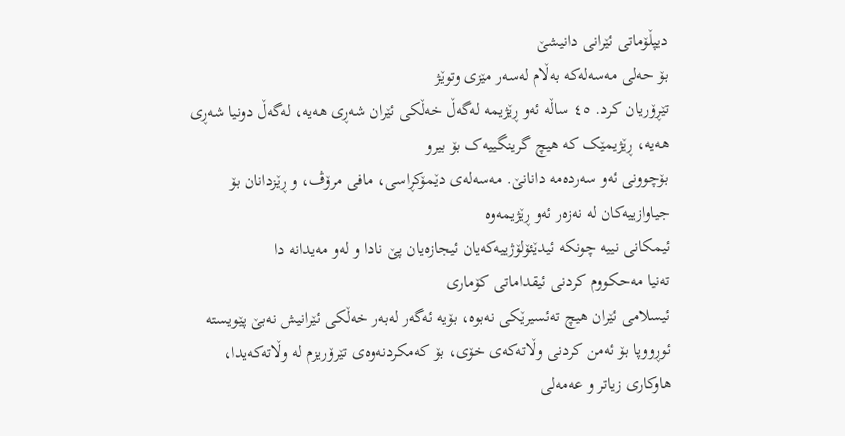دیپڵۆماتی ئێرانی دانیشێ
بۆ حەلی مەسەلەکە بەڵام لەسەر مێزی وتوێژ
تێڕۆریان کرد. ٤٥ ساڵە ئەو ڕێژیمە لەگەڵ خەڵکی ئێران شەڕی هەیە، لەگەڵ دونیا شەڕی
هەیە، ڕێژیمێک کە هیچ گرینگییەک بۆ بیرو
بۆچوونی ئەو سەردەمە دانانێ. مەسەلەی دێمۆکڕاسی، مافی مرۆڤ، و ڕێزدانان بۆ
جیاوازییەکان لە نەزەر ئەو ڕێژیمەوە
ئیمکانی نییە چونکە ئیدێئۆلۆژییەکەیان ئیجازەیان پێ نادا و لەو مەیدانە دا
تەنیا مەحکووم کردنی ئیقداماتی کۆماری
ئیسلامی ئێران هیچ تەئسیرێکی نەبوە، بۆیە ئەگەر لەبەر خەڵکی ئێرانیش نەبێ پێویستە
ئوڕووپا بۆ ئەمن کردنی وڵاتەکەی خۆی، بۆ کەمکردنەوەی تێرۆریزم لە وڵاتەکەیدا،
هاوکاری زیاتر و عەمەلی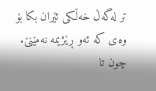تر لەگەڵ خەڵکی ئێران بکا بۆ وەی کە ئەو ڕێژیمە نەمێنێ.
چون تا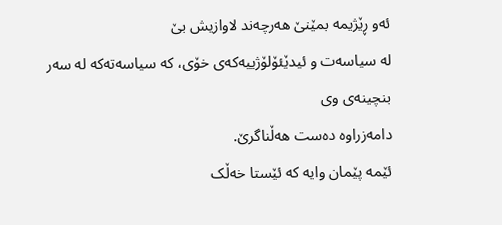ئەو ڕێژیمە بمێنێ هەرچەند لاوازیش بێ
لە سیاسەت و ئیدێئۆلۆژییەکەی خۆی، کە سیاسەتەکە لە سەر بنچینەی وی
دامەزراوە دەست هەڵناگرێ.
ئێمە پێمان وایە کە ئێستا خەڵک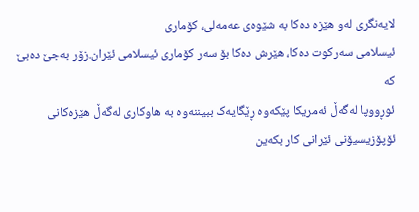لایەنگری لەو هێزە دەکا بە شێوەی عەمەلی، کۆماری
ئیسلامی سەرکوت دەکا، هێرش دەکا بۆ سەر کۆماری ئیسلامی ئێران.زۆر بەجێ دەبێ کە
ئوڕووپا لەگەڵ ئەمریکا پێکەوە ڕێگایەک ببیننەوە بە هاوکاری لەگەڵ هێزەکانی
ئۆپۆزیسیۆنی ئێرانی کار بکەین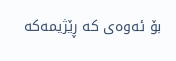بۆ ئەوەی کە ڕێژیمەکە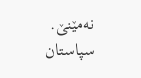نەمێنێ. سپاستان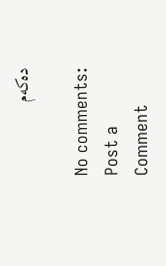دەکەم

No comments:
Post a Comment